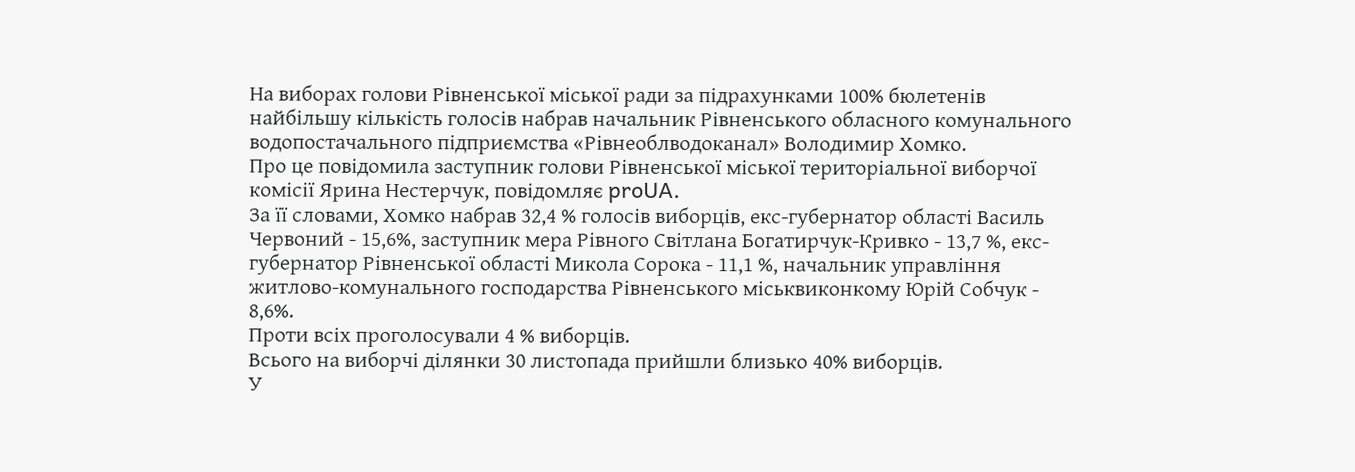На виборах голови Рівненської міської ради за підрахунками 100% бюлетенів найбільшу кількість голосів набрав начальник Рівненського обласного комунального водопостачального підприємства «Рівнеоблводоканал» Володимир Хомко.
Про це повідомила заступник голови Рівненської міської територіальної виборчої комісії Ярина Нестерчук, повідомляє proUA.
За її словами, Хомко набрав 32,4 % голосів виборців, екс-губернатор області Василь Червоний - 15,6%, заступник мера Рівного Світлана Богатирчук-Кривко - 13,7 %, екс-губернатор Рівненської області Микола Сорока - 11,1 %, начальник управління житлово-комунального господарства Рівненського міськвиконкому Юрій Собчук - 8,6%.
Проти всіх проголосували 4 % виборців.
Всього на виборчі ділянки 30 листопада прийшли близько 40% виборців.
У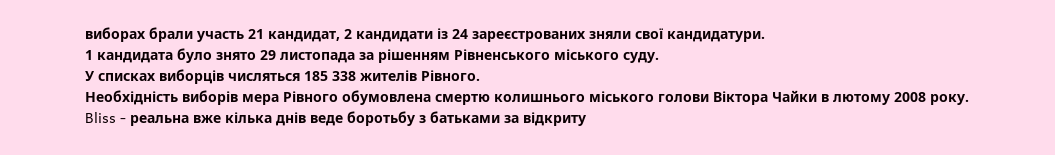виборах брали участь 21 кандидат, 2 кандидати із 24 зареєстрованих зняли свої кандидатури.
1 кандидата було знято 29 листопада за рішенням Рівненського міського суду.
У списках виборців числяться 185 338 жителів Рівного.
Необхідність виборів мера Рівного обумовлена смертю колишнього міського голови Віктора Чайки в лютому 2008 року.
Bliss - реальна вже кілька днів веде боротьбу з батьками за відкриту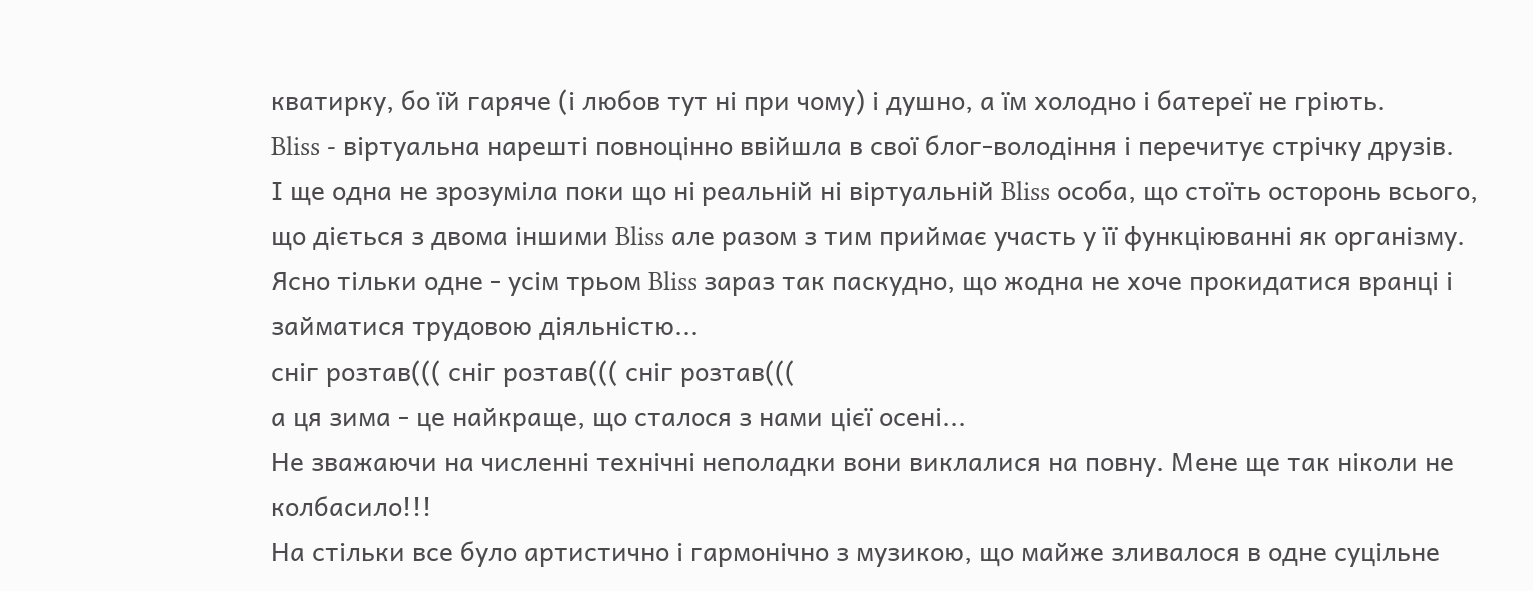кватирку, бо їй гаряче (і любов тут ні при чому) і душно, а їм холодно і батереї не гріють.
Bliss - віртуальна нарешті повноцінно ввійшла в свої блог-володіння і перечитує стрічку друзів.
І ще одна не зрозуміла поки що ні реальній ні віртуальній Bliss особа, що стоїть осторонь всього, що діється з двома іншими Bliss але разом з тим приймає участь у її функціюванні як організму.
Ясно тільки одне - усім трьом Bliss зараз так паскудно, що жодна не хоче прокидатися вранці і займатися трудовою діяльністю...
сніг розтав((( сніг розтав((( сніг розтав(((
а ця зима - це найкраще, що сталося з нами цієї осені...
Не зважаючи на численні технічні неполадки вони виклалися на повну. Мене ще так ніколи не колбасило!!!
На стільки все було артистично і гармонічно з музикою, що майже зливалося в одне суцільне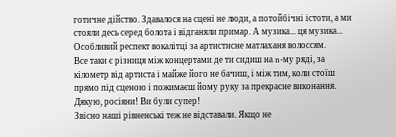готичне дійство. Здавалося на сцені не люди, а потойбічні істоти, а ми стояли десь серед болота і відганяли примар. А музика... ця музика...
Особливий респект вокалітці за артистисне матлаханя волоссям.
Все таки є різниця між концертами де ти сидиш на n-му ряді, за кілометр від артиста і майже його не бачиш, і між тим, коли стоїш прямо під сценою і пожимаєш йому руку за прекрасне виконання.
Дякую, росіяни! Ви були супер!
Звісно наші рівненські теж не відставали. Якщо не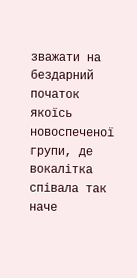зважати на бездарний початок якоїсь новоспеченої групи, де вокалітка співала так наче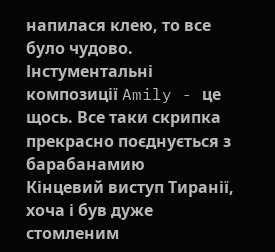напилася клею, то все було чудово.
Інстументальні композиції Amily - це щось. Все таки скрипка прекрасно поєднується з барабанамию
Кінцевий виступ Тиранії, хоча і був дуже стомленим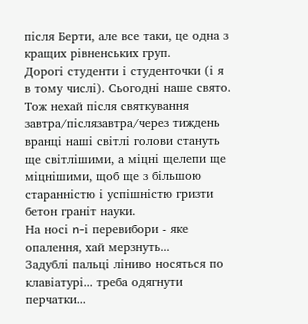після Берти, але все таки, це одна з кращих рівненських груп.
Дорогі студенти і студенточки (і я в тому числі). Сьогодні наше свято. Тож нехай після святкування завтра/післязавтра/через тиждень вранці наші світлі голови стануть ще світлішими, а міцні щелепи ще міцнішими, щоб ще з більшою старанністю і успішністю гризти бетон граніт науки.
На носі n-і перевибори - яке опалення, хай мерзнуть...
Задублі пальці ліниво носяться по клавіатурі... треба одягнути перчатки...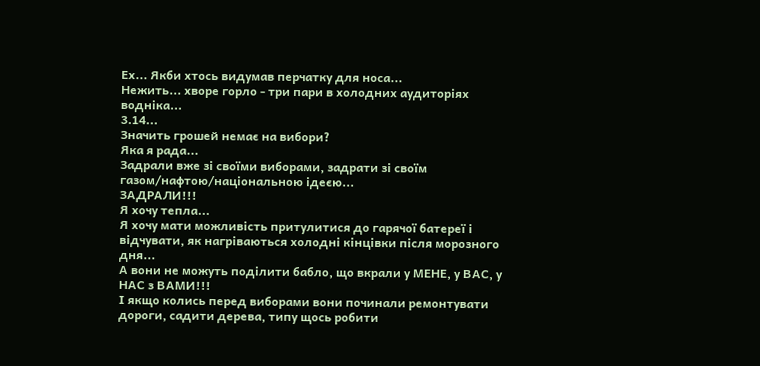Ех... Якби хтось видумав перчатку для носа...
Нежить... хворе горло - три пари в холодних аудиторіях водніка...
3.14...
Значить грошей немає на вибори?
Яка я рада...
Задрали вже зі своїми виборами, задрати зі своїм газом/нафтою/національною ідеєю...
ЗАДРАЛИ!!!
Я хочу тепла...
Я хочу мати можливість притулитися до гарячої батереї і відчувати, як нагріваються холодні кінцівки після морозного дня...
А вони не можуть поділити бабло, що вкрали у МЕНЕ, у ВАС, у НАС з ВАМИ!!!
І якщо колись перед виборами вони починали ремонтувати дороги, садити дерева, типу щось робити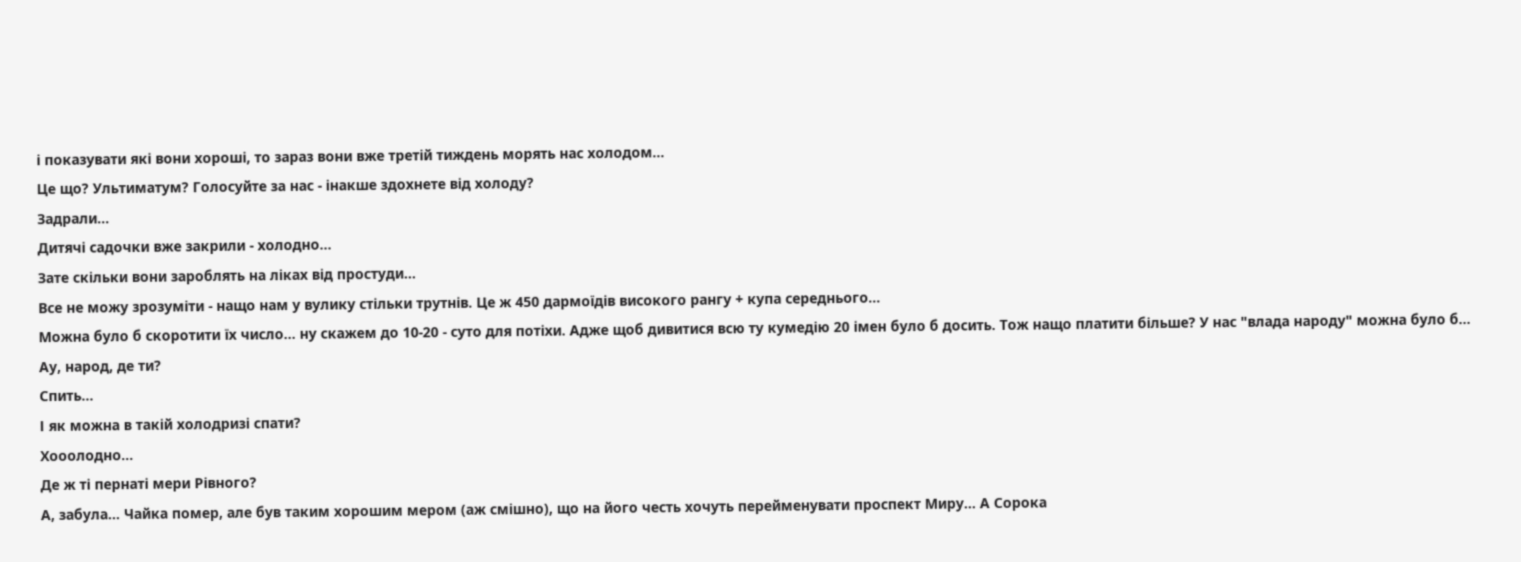і показувати які вони хороші, то зараз вони вже третій тиждень морять нас холодом...
Це що? Ультиматум? Голосуйте за нас - інакше здохнете від холоду?
Задрали...
Дитячі садочки вже закрили - холодно...
Зате скільки вони зароблять на ліках від простуди...
Все не можу зрозуміти - нащо нам у вулику стільки трутнів. Це ж 450 дармоїдів високого рангу + купа середнього...
Можна було б скоротити їх число... ну скажем до 10-20 - суто для потіхи. Адже щоб дивитися всю ту кумедію 20 імен було б досить. Тож нащо платити більше? У нас "влада народу" можна було б... Ау, народ, де ти?
Спить...
І як можна в такій холодризі спати?
Хооолодно...
Де ж ті пернаті мери Рівного?
А, забула... Чайка помер, але був таким хорошим мером (аж смішно), що на його честь хочуть перейменувати проспект Миру... А Сорока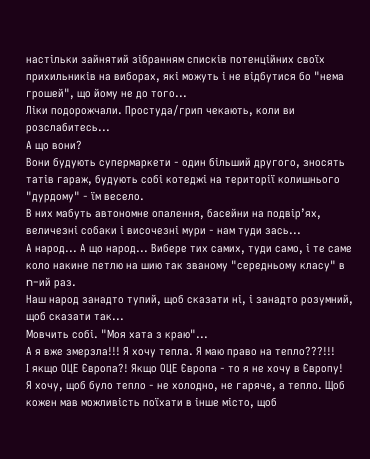настільки зайнятий зібранням списків потенційних своїх прихильників на виборах, які можуть і не відбутися бо "нема грошей", що йому не до того...
Ліки подорожчали. Простуда/грип чекають, коли ви розслабитесь...
А що вони?
Вони будують супермаркети - один більший другого, зносять татів гараж, будують собі котеджі на території колишнього "дурдому" - їм весело.
В них мабуть автономне опалення, басейни на подвір’ях, величезні собаки і височезні мури - нам туди зась...
А народ... А що народ... Вибере тих самих, туди само, і те саме коло накине петлю на шию так званому "середньому класу" в n-ий раз.
Наш народ занадто тупий, щоб сказати ні, і занадто розумний, щоб сказати так...
Мовчить собі. "Моя хата з краю"...
А я вже змерзла!!! Я хочу тепла. Я маю право на тепло???!!!
І якщо ОЦЕ Європа?! Якщо ОЦЕ Європа - то я не хочу в Європу!
Я хочу, щоб було тепло - не холодно, не гаряче, а тепло. Щоб кожен мав можливість поїхати в інше місто, щоб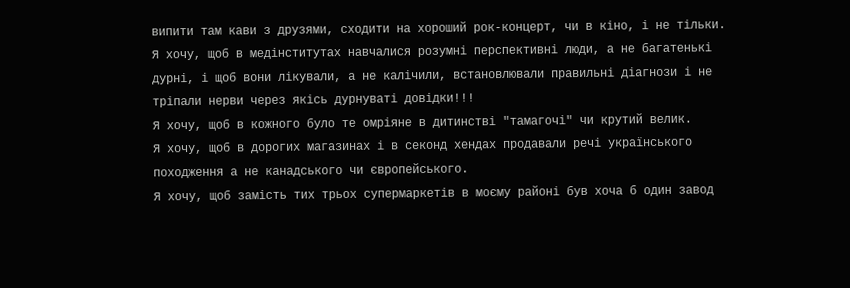випити там кави з друзями, сходити на хороший рок-концерт, чи в кіно, і не тільки.
Я хочу, щоб в медінститутах навчалися розумні перспективні люди, а не багатенькі дурні, і щоб вони лікували, а не калічили, встановлювали правильні діагнози і не тріпали нерви через якісь дурнуваті довідки!!!
Я хочу, щоб в кожного було те омріяне в дитинстві "тамагочі" чи крутий велик.
Я хочу, щоб в дорогих магазинах і в секонд хендах продавали речі українського походження а не канадського чи європейського.
Я хочу, щоб замість тих трьох супермаркетів в моєму районі був хоча б один завод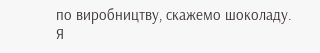по виробництву, скажемо шоколаду.
Я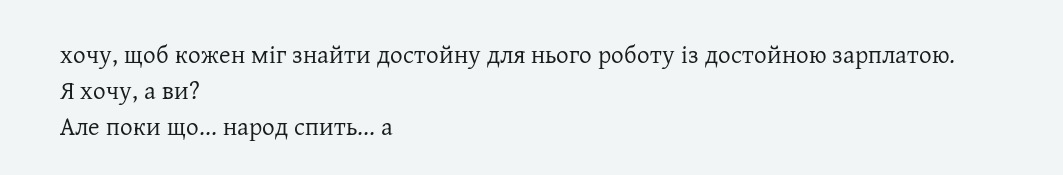хочу, щоб кожен міг знайти достойну для нього роботу із достойною зарплатою.
Я хочу, а ви?
Але поки що... народ спить... а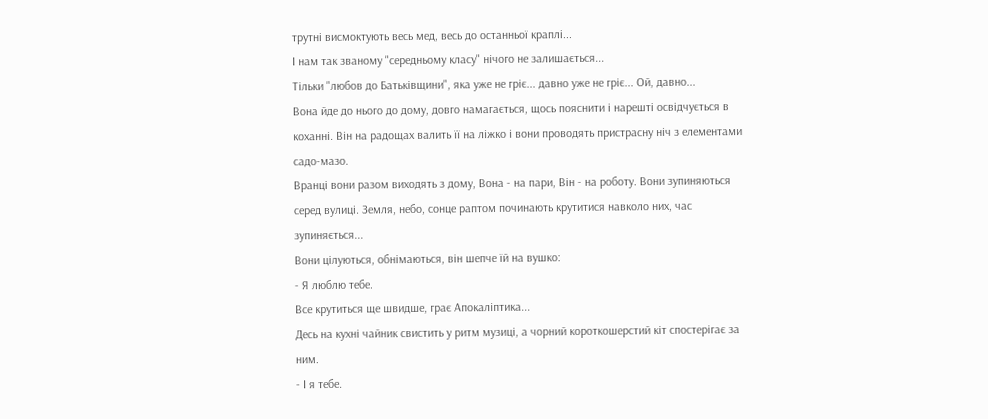трутні висмоктують весь мед, весь до останньої краплі...
І нам так званому "середньому класу" нічого не залишається...
Тільки "любов до Батьківщини", яка уже не гріє... давно уже не гріє... Ой, давно...
Вона йде до нього до дому, довго намагається, щось пояснити і нарешті освідчується в коханні. Він на радощах валить її на ліжко і вони проводять пристрасну ніч з елементами садо-мазо.
Вранці вони разом виходять з дому, Вона - на пари, Він - на роботу. Вони зупиняються серед вулиці. Земля, небо, сонце раптом починають крутитися навколо них, час зупиняється...
Вони цілуються, обнімаються, він шепче їй на вушко:
- Я люблю тебе.
Все крутиться ще швидше, грає Апокаліптика...
Десь на кухні чайник свистить у ритм музиці, а чорний короткошерстий кіт спостерігає за ним.
- І я тебе.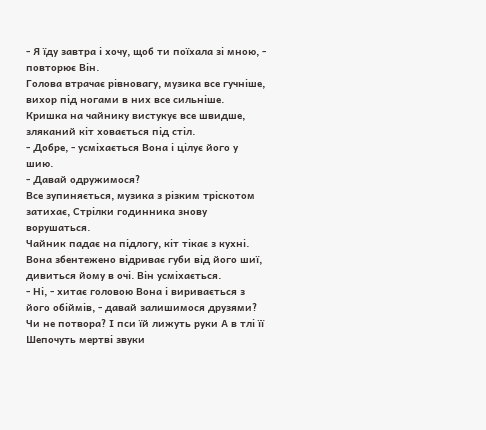- Я їду завтра і хочу, щоб ти поїхала зі мною, - повторює Він.
Голова втрачає рівновагу, музика все гучніше, вихор під ногами в них все сильніше.
Кришка на чайнику вистукує все швидше, зляканий кіт ховається під стіл.
- Добре, - усміхається Вона і цілує його у шию.
- Давай одружимося?
Все зупиняється, музика з різким тріскотом затихає, Стрілки годинника знову ворушаться.
Чайник падає на підлогу, кіт тікає з кухні.
Вона збентежено відриває губи від його шиї, дивиться йому в очі. Він усміхається.
- Ні, - хитає головою Вона і виривається з його обіймів, - давай залишимося друзями?
Чи не потвора? І пси їй лижуть руки А в тлі її Шепочуть мертві звуки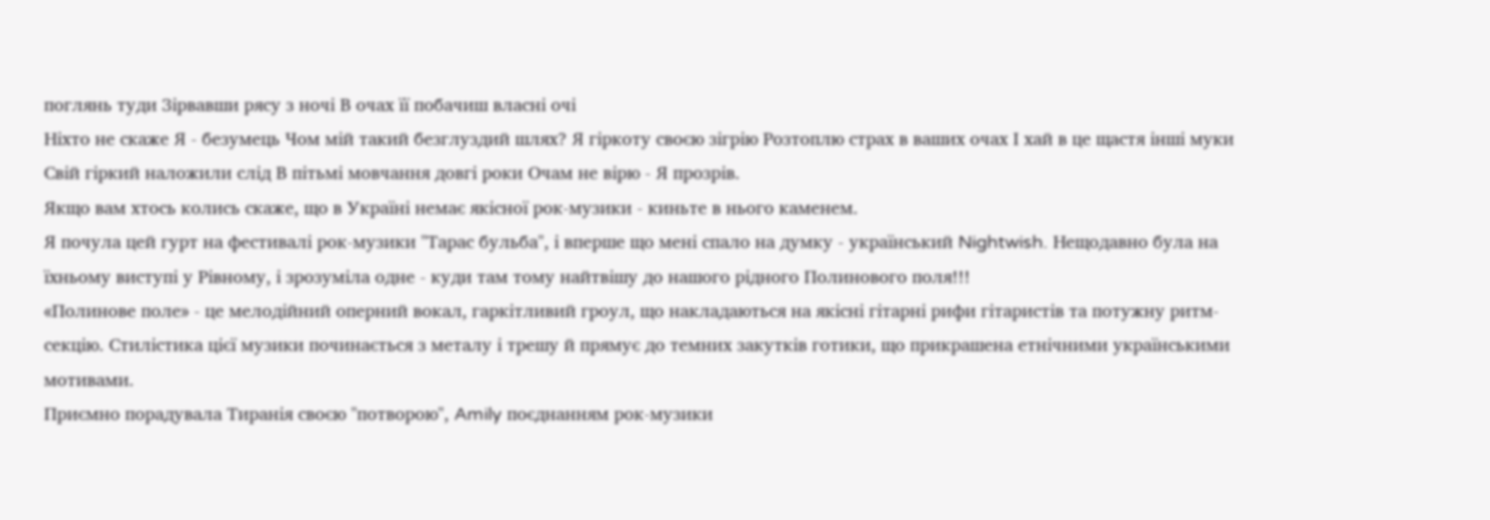поглянь туди Зірвавши рясу з ночі В очах її побачиш власні очі
Ніхто не скаже Я - безумець Чом мій такий безглуздий шлях? Я гіркоту своєю зігрію Розтоплю страх в ваших очах І хай в це щастя інші муки Свій гіркий наложили слід В пітьмі мовчання довгі роки Очам не вірю - Я прозрів.
Якщо вам хтось колись скаже, що в Україні немає якісної рок-музики - киньте в нього каменем.
Я почула цей гурт на фестивалі рок-музики "Тарас бульба", і вперше що мені спало на думку - український Nightwish. Нещодавно була на їхньому виступі у Рівному, і зрозуміла одне - куди там тому найтвішу до нашого рідного Полинового поля!!!
«Полинове поле» - це мелодійний оперний вокал, гаркітливий гроул, що накладаються на якісні гітарні рифи гітаристів та потужну ритм-секцію. Стилістика цієї музики починається з металу і трешу й прямує до темних закутків готики, що прикрашена етнічними українськими мотивами.
Приємно порадувала Тиранія своєю "потворою", Amily поєднанням рок-музики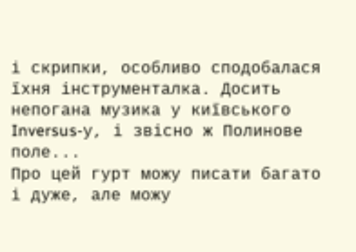і скрипки, особливо сподобалася їхня інструменталка. Досить непогана музика у київського Inversus-у, і звісно ж Полинове поле...
Про цей гурт можу писати багато і дуже, але можу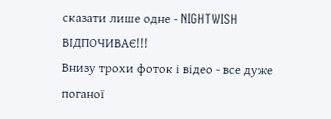сказати лише одне - NIGHTWISH ВІДПОЧИВАЄ!!!
Внизу трохи фоток і відео - все дуже поганої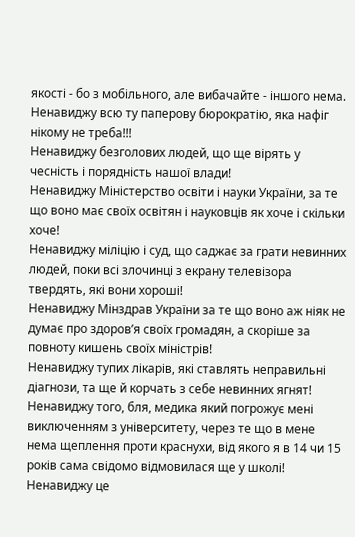якості - бо з мобільного, але вибачайте - іншого нема.
Ненавиджу всю ту паперову бюрократію, яка нафіг нікому не треба!!!
Ненавиджу безголових людей, що ще вірять у чесність і порядність нашої влади!
Ненавиджу Міністерство освіти і науки України, за те що воно має своїх освітян і науковців як хоче і скільки хоче!
Ненавиджу міліцію і суд, що саджає за грати невинних людей, поки всі злочинці з екрану телевізора твердять, які вони хороші!
Ненавиджу Мінздрав України за те що воно аж ніяк не думає про здоров’я своїх громадян, а скоріше за повноту кишень своїх міністрів!
Ненавиджу тупих лікарів, які ставлять неправильні діагнози, та ще й корчать з себе невинних ягнят!
Ненавиджу того, бля, медика який погрожує мені виключенням з університету, через те що в мене нема щеплення проти краснухи, від якого я в 14 чи 15 років сама свідомо відмовилася ще у школі!
Ненавиджу це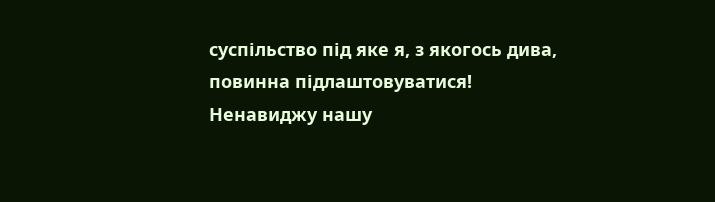суспільство під яке я, з якогось дива, повинна підлаштовуватися!
Ненавиджу нашу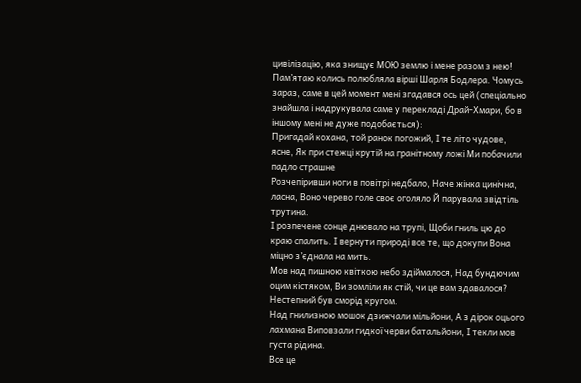цивілізацію, яка знищує МОЮ землю і мене разом з нею!
Пам’ятаю колись полюбляла вірші Шарля Бодлера. Чомусь зараз, саме в цей момент мені згадався ось цей (спеціально знайшла і надрукувала саме у перекладі Драй-Хмари, бо в іншому мені не дуже подобається):
Пригадай кохана, той ранок погожий, І те літо чудове, ясне, Як при стежці крутій на гранітному ложі Ми побачили падло страшне
Розчепіривши ноги в повітрі недбало, Наче жінка цинічна, ласна, Воно черево голе своє оголяло Й парувала звідтіль трутина.
І розпечене сонце днювало на трупі, Щоби гниль цю до краю спалить. І вернути природі все те, що докупи Вона міцно з’єднала на мить.
Мов над пишною квіткою небо здіймалося, Над бундючим оцим кістяком, Ви зомліли як стій, чи це вам здавалося? Нестепний був сморід кругом.
Над гнилизною мошок дзижчали мільйони, А з дірок оцього лахмана Виповзали гидкої черви батальйони, І текли мов густа рідина.
Все це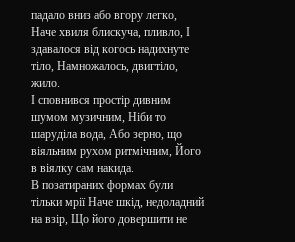падало вниз або вгору легко, Наче хвиля блискуча, пливло, І здавалося від когось надихнуте тіло, Намножалось, двигтіло, жило.
І сповнився простір дивним шумом музичним, Ніби то шаруділа вода, Або зерно, що віяльним рухом ритмічним, Його в віялку сам накида.
В позатираних формах були тільки мрії Наче шкід, недоладний на взір, Що його довершити не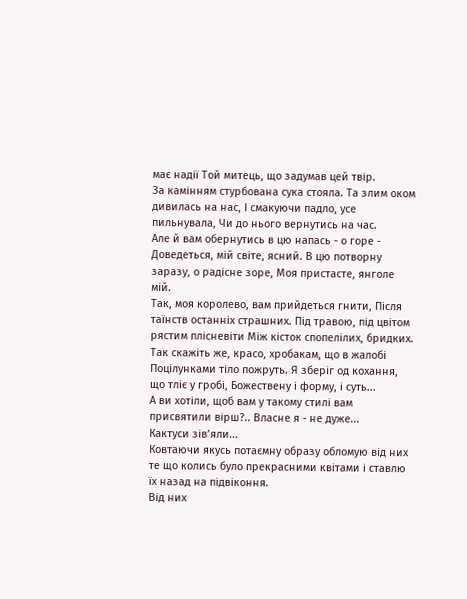має надії Той митець, що задумав цей твір.
За камінням стурбована сука стояла. Та злим оком дивилась на нас, І смакуючи падло, усе пильнувала, Чи до нього вернутись на час.
Але й вам обернутись в цю напась - о горе - Доведеться, мій світе, ясний. В цю потворну заразу, о радісне зоре, Моя пристасте, янголе мій.
Так, моя королево, вам прийдеться гнити, Після таїнств останніх страшних. Під травою, під цвітом рястим плісневіти Між кісток спопелілих, бридких.
Так скажіть же, красо, хробакам, що в жалобі Поцілунками тіло пожруть. Я зберіг од кохання, що тліє у гробі, Божествену і форму, і суть...
А ви хотіли, щоб вам у такому стилі вам присвятили вірш?.. Власне я - не дуже...
Кактуси зів’яли...
Ковтаючи якусь потаємну образу обломую від них те що колись було прекрасними квітами і ставлю їх назад на підвіконня.
Від них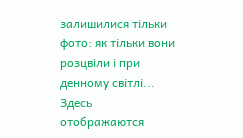залишилися тільки фото: як тільки вони розцвіли і при денному світлі...
Здесь отображаются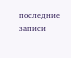последние записи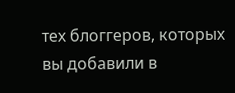тех блоггеров, которых вы добавили в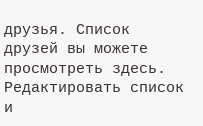друзья. Список друзей вы можете просмотреть здесь. Редактировать список и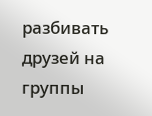разбивать друзей на группы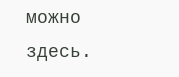можно здесь.